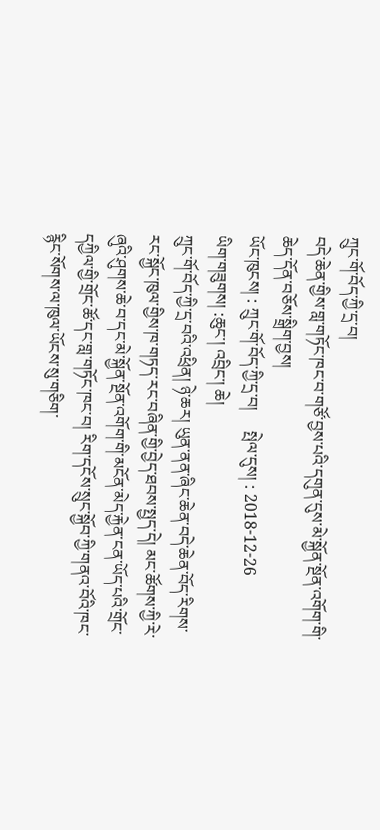ཀྲུང་གོ་བོད་ཀྱི་དྲ་བ།
བདེ་ཆེན་གྱིས་གླ་གཏོང་ཁང་བ་གཙོ་བྱས་པའི་དགུན་དུས་མེ་སྐྱོན་སྔོན་འགོག་གི་ཆེད་དོན་བཅོས་སྒྲིག་བྱས།
ཡོང་ཁུངས། : ཀྲུང་གོ་བོད་ཀྱི་དྲ་བ།     སྤེལ་དུས། : 2018-12-26
ཡིག་གཟུགས། :ཆུང་། འབྲིང་། ཆེ།
ཀྲུང་གོ་བོད་ཀྱི་དྲ་བའི་འཕྲིན། ཉེ་ཆར། ཡུན་ནན་ཞིང་ཆེན་བདེ་ཆེན་བོད་རིགས་རང་སྐྱོང་ཁུལ་གྱིས་ཁ་གཏད་རང་བཞིན་གྱི་བྱེད་ཐབས་སྤྱད་དེ། མང་ཚོགས་ཀྱི་རེ་ཞུའི་ཤུགས་ཆེ་བ་དང་མེ་སྐྱོན་སྔོན་འགོག་གི་མངོན་མེད་རྐྱེན་ངན་ཡོད་པའི་གྲོང་དཀྱིལ་གྱི་གྲོང་ཚོ་དང་གླ་གཏོང་ཁང་བ། རིག་དངོས་སྲུང་སྐྱོབ་ཀྱི་གནའ་བོའི་ཁང་རྙིང་སོགས་ལ་ཁུལ་ཡོངས་སུ་གཅིག་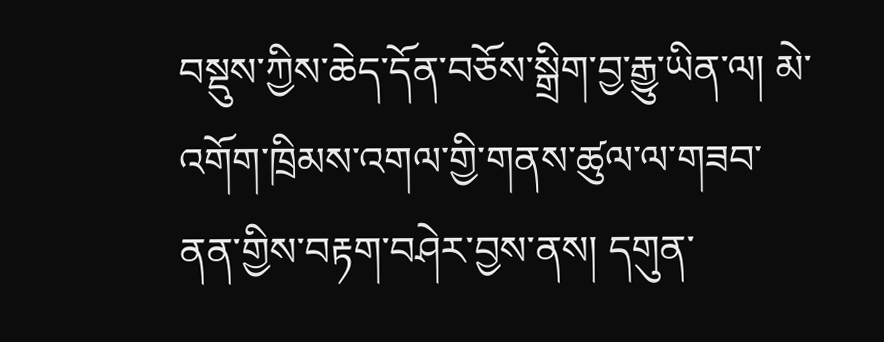བསྡུས་ཀྱིས་ཆེད་དོན་བཅོས་སྒྲིག་བྱ་རྒྱུ་ཡིན་ལ། མེ་འགོག་ཁྲིམས་འགལ་གྱི་གནས་ཚུལ་ལ་གཟབ་ནན་གྱིས་བརྟག་བཤེར་བྱས་ནས། དགུན་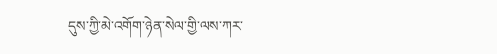དུས་ཀྱི་མེ་འགོག་ཉེན་སེལ་གྱི་ལས་ཀར་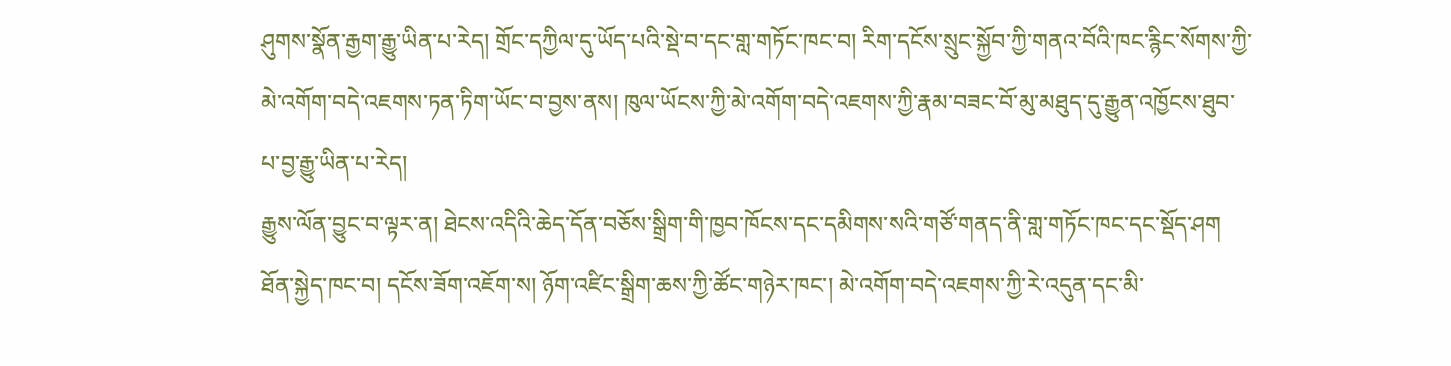ཤུགས་སྣོན་རྒྱག་རྒྱུ་ཡིན་པ་རེད། གྲོང་དཀྱིལ་དུ་ཡོད་པའི་སྡེ་བ་དང་གླ་གཏོང་ཁང་བ། རིག་དངོས་སྲུང་སྐྱོབ་ཀྱི་གནའ་བོའི་ཁང་རྙིང་སོགས་ཀྱི་མེ་འགོག་བདེ་འཇགས་ཏན་ཏིག་ཡོང་བ་བྱས་ནས། ཁུལ་ཡོངས་ཀྱི་མེ་འགོག་བདེ་འཇགས་ཀྱི་རྣམ་བཟང་བོ་མུ་མཐུད་དུ་རྒྱུན་འཁྱོངས་ཐུབ་པ་བྱ་རྒྱུ་ཡིན་པ་རེད།
རྒྱུས་ལོན་བྱུང་བ་ལྟར་ན། ཐེངས་འདིའི་ཆེད་དོན་བཅོས་སྒྲིག་གི་ཁྱབ་ཁོངས་དང་དམིགས་སའི་གཙོ་གནད་ནི་གླ་གཏོང་ཁང་དང་སྡོད་ཤག ཐོན་སྐྱེད་ཁང་བ། དངོས་ཟོག་འཇོག་ས། ཉོག་འཛིང་སྒྲིག་ཆས་ཀྱི་ཚོང་གཉེར་ཁང་། མེ་འགོག་བདེ་འཇགས་ཀྱི་རེ་འདུན་དང་མི་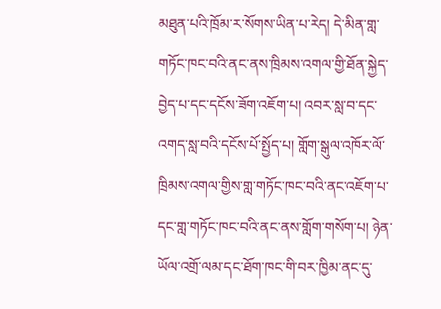མཐུན་པའི་ཁྲོམ་ར་སོགས་ཡིན་པ་རེད། དེ་མིན་གླ་གཏོང་ཁང་བའི་ནང་ནས་ཁྲིམས་འགལ་གྱི་ཐོན་སྐྱེད་བྱེད་པ་དང་དངོས་ཟོག་འཇོག་པ། འབར་སླ་བ་དང་འགད་སླ་བའི་དངོས་པོ་སྤྱོད་པ། གློག་སྒུལ་འཁོར་ལོ་ཁྲིམས་འགལ་གྱིས་གླ་གཏོང་ཁང་བའི་ནང་འཇོག་པ་དང་གླ་གཏོང་ཁང་བའི་ནང་ནས་གློག་གསོག་པ། ཉེན་ཡོལ་འགྲོ་ལམ་དང་ཐོག་ཁང་གི་བར་ཁྱིམ་ནང་དུ་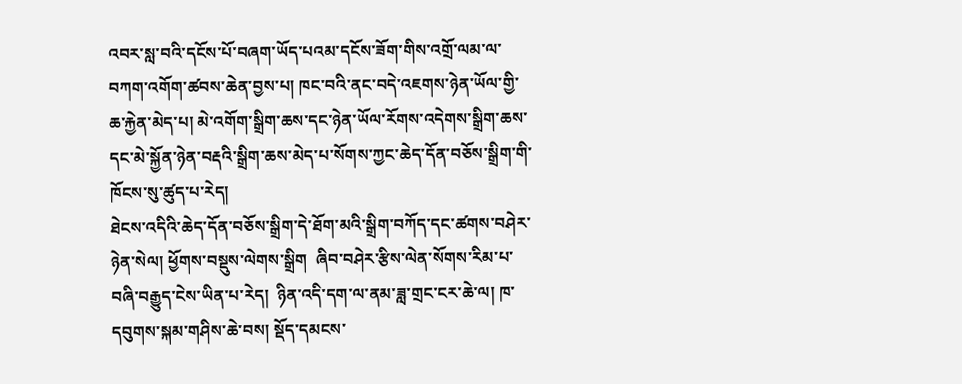འབར་སླ་བའི་དངོས་པོ་བཞག་ཡོད་པའམ་དངོས་ཟོག་གིས་འགྲོ་ལམ་ལ་བཀག་འགོག་ཚབས་ཆེན་བྱས་པ། ཁང་བའི་ནང་བདེ་འཇགས་ཉེན་ཡོལ་གྱི་ཆ་རྐྱེན་མེད་པ། མེ་འགོག་སྒྲིག་ཆས་དང་ཉེན་ཡོལ་རོགས་འདེགས་སྒྲིག་ཆས་དང་མེ་སྐྱོན་ཉེན་བརྡའི་སྒྲིག་ཆས་མེད་པ་སོགས་ཀྱང་ཆེད་དོན་བཅོས་སྒྲིག་གི་ཁོངས་སུ་ཚུད་པ་རེད།
ཐེངས་འདིའི་ཆེད་དོན་བཅོས་སྒྲིག་དེ་ཐོག་མའི་སྒྲིག་བཀོད་དང་ཚགས་བཤེར་ཉེན་སེལ། ཕྱོགས་བསྡུས་ལེགས་སྒྲིག  ཞིབ་བཤེར་རྩིས་ལེན་སོགས་རིམ་པ་བཞི་བརྒྱུད་ངེས་ཡིན་པ་རེད།  ཉིན་འདི་དག་ལ་ནམ་ཟླ་གྲང་ངར་ཆེ་ལ། ཁ་དབུགས་སྐམ་གཤིས་ཆེ་བས། སྡོད་དམངས་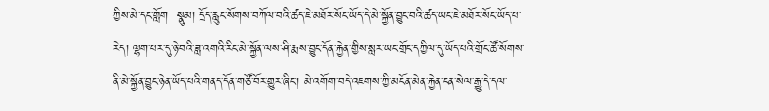ཀྱིས་མེ་དང་གློག  སྣུམ། དྲོད་རླུང་སོགས་བཀོལ་བའི་ཚད་ཇེ་མཐོར་སོང་ཡོད་དེ་མེ་སྐྱོན་བྱུང་བའི་ཚད་ཡང་ཇེ་མཐོར་སོང་ཡོད་པ་རེད། ལྷག་པར་དུ་ཉེ་བའི་ཟླ་འགའི་རིང་མེ་སྐྱོན་ལས་ཤི་རྨས་བྱུང་དོན་རྐྱེན་གྱིས་སླར་ཡང་གྲོང་དཀྱིལ་དུ་ཡོད་པའི་གྲོང་ཚོ་སོགས་ནི་མེ་སྐྱོན་བྱུང་ཉེན་ཡོད་པའི་གནད་དོན་གཙོ་བོར་གྱུར་ཞིང་། མེ་འགོག་བདེ་འཇགས་ཀྱི་མངོན་མེན་རྐྱེན་ངན་སེལ་རྒྱུ་དེ་དལ་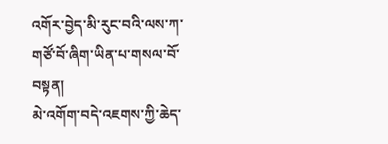འགོར་བྱེད་མི་རུང་བའི་ལས་ཀ་གཙོ་བོ་ཞིག་ཡིན་པ་གསལ་བོ་བསྟན།
མེ་འགོག་བདེ་འཇགས་ཀྱི་ཆེད་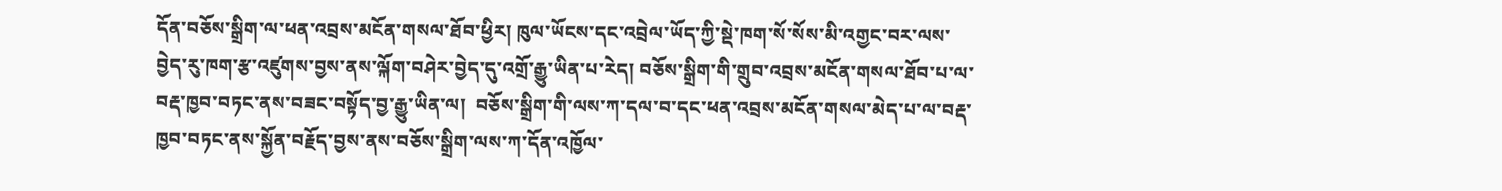དོན་བཅོས་སྒྲིག་ལ་ཕན་འབྲས་མངོན་གསལ་ཐོབ་ཕྱིར། ཁུལ་ཡོངས་དང་འབྲེལ་ཡོད་ཀྱི་སྡེ་ཁག་སོ་སོས་མི་འགྱང་བར་ལས་བྱེད་རུ་ཁག་རྩ་འཛུགས་བྱས་ནས་ལྐོག་བཤེར་བྱེད་དུ་འགྲོ་རྒྱུ་ཡིན་པ་རེད། བཅོས་སྒྲིག་གི་གྲུབ་འབྲས་མངོན་གསལ་ཐོབ་པ་ལ་བརྡ་ཁྱབ་བཏང་ནས་བཟང་བསྟོད་བྱ་རྒྱུ་ཡིན་ལ།  བཅོས་སྒྲིག་གི་ལས་ཀ་དལ་བ་དང་ཕན་འབྲས་མངོན་གསལ་མེད་པ་ལ་བརྡ་ཁྱབ་བཏང་ནས་སྐྱོན་བརྗོད་བྱས་ནས་བཅོས་སྒྲིག་ལས་ཀ་དོན་འཁྱོལ་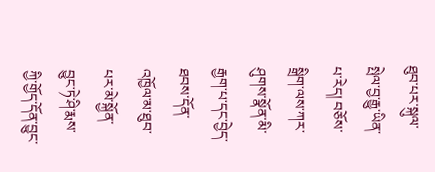ཐུབ་པར་སྐུལ་སྤེལ་བྱ་རྒྱུ་ཡིན་པ་རེད། བཅོས་སྒྲིག་ལས་ཀར་ཤུགས་སྣོན་མི་རྒྱག་པ་དང་བྱེད་ཐབས་དོན་འཁྱོལ་མ་ཐུབ་པར་མེ་སྐྱོན་བྱུང་ཏེ་ཤི་རྨས་ཀྱི་གྱོད་དོན་བྱུང་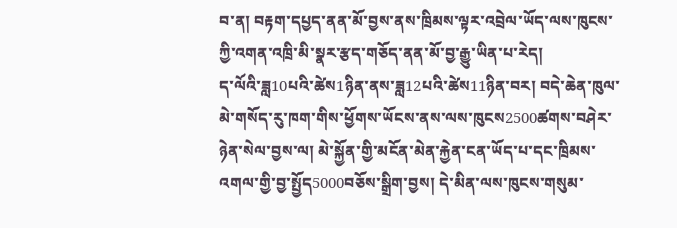བ་ན། བརྟག་དཔྱད་ནན་མོ་བྱས་ནས་ཁྲིམས་ལྟར་འབྲེལ་ཡོད་ལས་ཁུངས་ཀྱི་འགན་འཁྲི་མི་སྣར་རྩད་གཅོད་ནན་མོ་བྱ་རྒྱུ་ཡིན་པ་རེད།
ད་ལོའི་ཟླ10པའི་ཚེས1ཉིན་ནས་ཟླ12པའི་ཚེས11ཉིན་བར། བདེ་ཆེན་ཁུལ་མེ་གསོད་རུ་ཁག་གིས་ཕྱོགས་ཡོངས་ནས་ལས་ཁུངས2500ཚགས་བཤེར་ཉེན་སེལ་བྱས་ལ། མེ་སྐྱོན་གྱི་མངོན་མེན་རྐྱེན་ངན་ཡོད་པ་དང་ཁྲིམས་འགལ་གྱི་བྱ་སྤྱོད5000བཅོས་སྒྲིག་བྱས། དེ་མིན་ལས་ཁུངས་གསུམ་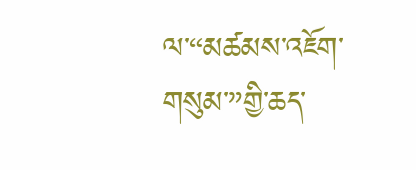ལ་“མཚམས་འཇོག་གསུམ་”གྱི་ཆད་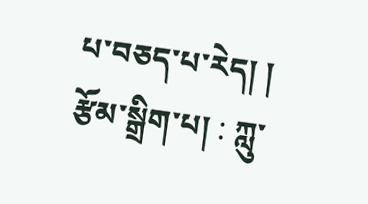པ་བཅད་པ་རེད། །
རྩོམ་སྒྲིག་པ། : ཀླུ་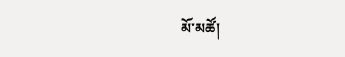མོ་མཚོ།